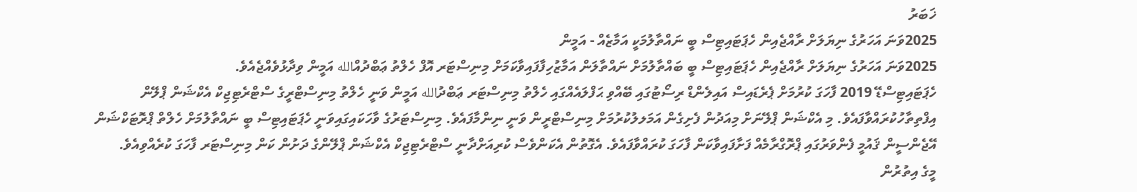ޚަބަރު
2025ވަނަ އަހަރުގެ ނިޔަލަށް ރާއްޖެއިން ހެޕަޓައިޓިސް ބީ ނައްތާލުމަކީ އަމާޒެއް - އަމީން
2025ވަނަ އަހަރުގެ ނިޔަލަށް ރާއްޖެއިން ހެޕަޓައިޓިސް ބީ ބައްތާލުމަށް ނައްތާލަން އަމާޒުހިފާފައިވާކަމަށް މިނިސްޓަރ އޮފް ހެލްތު ޢަބްދުއްالله އަމީން ވިދާޅުވެއްޖެއެވެ.
ހެޕަޓައިޓިސްޑޭ 2019 ފާހަގަ ކުރުމަށް ޕެރެޑައިސް އައިލެންޑް ރިސޯޓުގައި ބޭއްވި ޙަފްލައެއްގައި ހެލްތު މިނިސްޓަރ ޢަބްދުالله އަމީން ވަނީ ހެލްތު މިނިސްޓްރީގެ ސްޓްރެޓިޖިކް އެކްޝަން ޕްލޭން އިފްތިތާހުކުރައްވާފައެވެ. މި އެކްޝަން ޕްލޭނަށް މިއަދުން ފެށިގެން އަމަލލުކުރުމަށް މިނިސްޓްރީން ވަނީ ނިންމާފައެވެ. މިނިސްޓަރުގެ ވާހަކައިގައިވަނީ ހެޕަޓައިޓިސް ބީ ނައްތާލުމަށް ހެލްތް ޕްރޮޓަކްޝަން އޭޖެންސީން ޤައުމީ ފެންވަރުގައި ޕްރޮގްރާމެއް ފަށާފައިވާކަން ފާހަގަ ކުރައްވާފައެވެ. އެގޮތުން އެކަންވެސް ކުރިއަށްދާނީ ސްޓްރެޓިޖިކް އެކްޝަން ޕްލޭންގެ ދަށުން ކަން މިނިސްޓަރ ފާހަގަ ކުރެއްވިއެވެ.
މީގެ އިތުރުން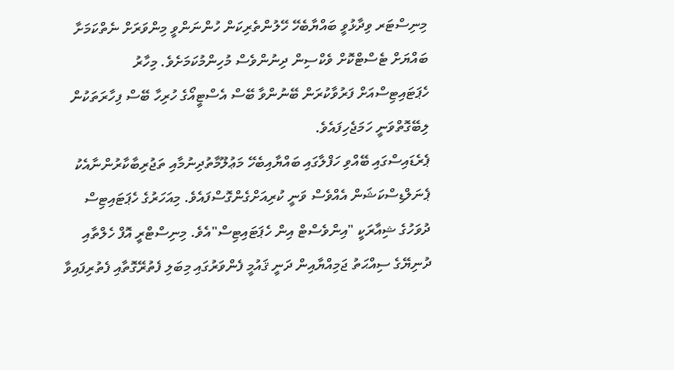މިނިސްޓަރ ވިދާޅުވީ ބައްޔާބެހޭ ހޭލުންތެރިކަން ހުންނަންވީ މިންވަރަށް ނެތްކަމަށާ ބައްޔަށް ޓެސްޓްކޮށް ވެކްސިން ދިނުންވެސް މުހިންމުކަމަށެވެ. މިހާރު ހެޕަޓައިޓިސްއަށް ފަރުވާކުރަން ބޭނުންވާ ބޭސް އެސްޓީއޯގެ ހުރިހާ ބޭސް ފިހާރަތަކުން ލިބޭގޮތްވަނީ ހަމަޖެހިފައެވެ.
ޕެރެޑައިސްގައި ބޭއްވި ހަފްލާގައި ބައްޔާއިބެހޭ މަޢުލޫމާތުދިނުމާއި ތަޖުރިބާކާރުންނާއެކު ޕެނަލްޑިސްކަޝަން އެއްވެސް ވަނީ ކުރިއަށްގެންގޮސްފައެވެ. މިއަހަރުގެ ހެޕަޓައިޓިސް ދުވަހުގެ ޝިއާރަކީ "އިންވެސްޓް އިން ހެޕަޓައިޓިސް"އެވެ. މިނިސްޓްރީ އޮފް ހެލްތާއި ދުނިޔޭގެ ސިއްޙަތު ޖަމިއްޔާއިން ދަނީ ޤައުމީ ފެންވަރުގައި މިބަލި ފެތުރޭގޮތާއި ފެތުރިފައިވާ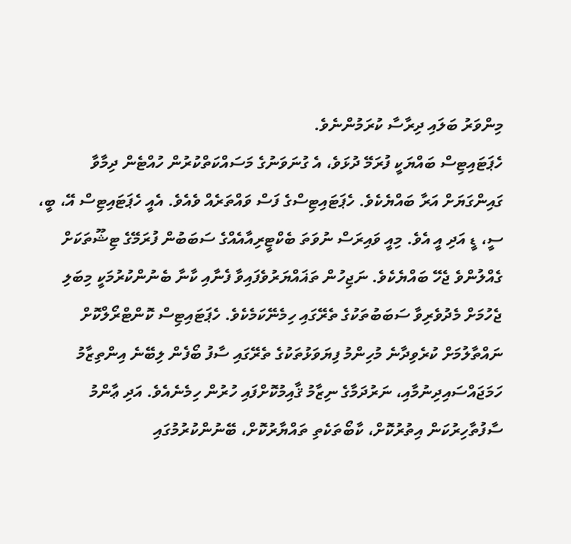މިންވަރު ބަލައި ދިރާސާ ކުރަމުންނެވެ.
ހެޕަޓައިޓިސް ބައްޔަކީ ފުރަމޭ ދުޅަވެ، އެ ގުނަވަނުގެ މަސައްކަތްކުރުން ހުއްޓެން ދިމާވާ ގައިންގަޔަށް އަރާ ބައްޔެކެވެ. ހެޕަޓައިޓިސްގެ ފަސް ވައްތަރެއް ވެއެވެ. އެއީ ހެޕަޓައިޓިސް އޭ، ބީ، ސީ، ޑީ އަދި އީ އެވެ. މިއީ ވައިރަސް ނުވަތަ ބެކްޓީރިއާއެއްގެ ސަބަބުން ފުރަމޭގެ ޓިޝޫތަކަށް ގެއްލުންވެ ޖެހޭ ބައްޔެކެވެ. ނަޖިހުން ތަޣައްޔަރުވެފައިވާ ފެނާއި ކާނާ ބެނުންކުރުމަކީ މިބަލި ޖެހުމަށް މެދުވެރިވާ ސަބަބުތަކުގެ ތެރޭގައި ހިމެނޭކަމެކެވެ. ހެޕަޓައިޓިސް ކޮންޓްރޯލްކޮށް ނައްތާލުމަށް ކުރެވިދާނެ މުހިންމު ފިޔަވަޅުތަކުގެ ތެރޭގައި ސާފު ބޯފެން ލިބޭނެ އިންތިޒާމު ހަމަޖައްސައިދިނުމާއި، ނަރުދަމާގެ ނިޒާމު ޤާއިމުކޮށްފައި ހުރުން ހިމެނެއެވެ. އަދި ޢާންމު ސާފުތާހިރުކަން އިތުރުކޮށް، ކާބޯތަކެތި ތައްޔާރުކޮށް، ބޭނުންކުރުމުގައި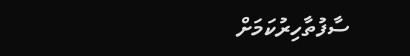ސާފުތާހިރުކަމަށް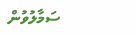ސަމާލުވުން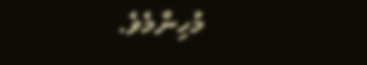މުހިންމެވެ.